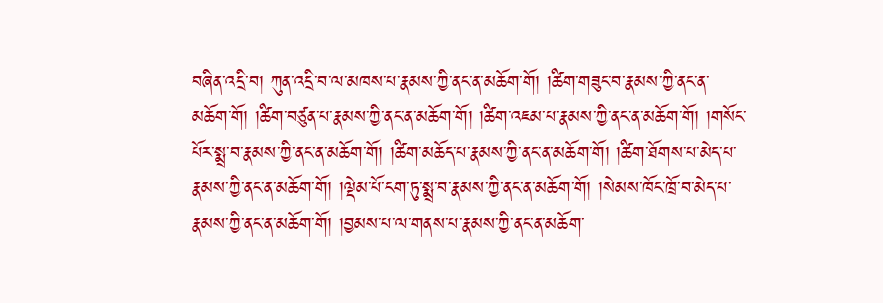བཞིན་འདྲི་བ། ཀུན་འདྲི་བ་ལ་མཁས་པ་རྣམས་ཀྱི་ནང་ན་མཆོག་གོ། །ཚིག་གཟུང་བ་རྣམས་ཀྱི་ནང་ན་མཆོག་གོ། །ཚིག་བཙུན་པ་རྣམས་ཀྱི་ནང་ན་མཆོག་གོ། །ཚིག་འཇམ་པ་རྣམས་ཀྱི་ནང་ན་མཆོག་གོ། །གསོང་པོར་སྨྲ་བ་རྣམས་ཀྱི་ནང་ན་མཆོག་གོ། །ཚིག་མཆོད་པ་རྣམས་ཀྱི་ནང་ན་མཆོག་གོ། །ཚིག་ཐོགས་པ་མེད་པ་རྣམས་ཀྱི་ནང་ན་མཆོག་གོ། །ལྡེམ་པོ་ངག་ཏུ་སྨྲ་བ་རྣམས་ཀྱི་ནང་ན་མཆོག་གོ། །སེམས་ཁོང་ཁྲོ་བ་མེད་པ་རྣམས་ཀྱི་ནང་ན་མཆོག་གོ། །བྱམས་པ་ལ་གནས་པ་རྣམས་ཀྱི་ནང་ན་མཆོག་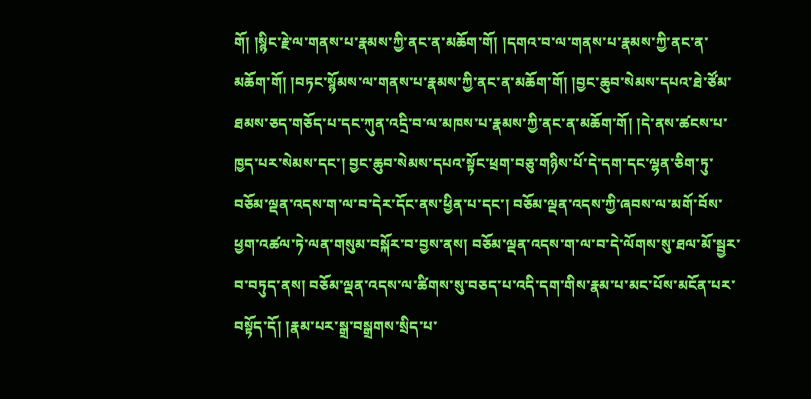གོ། །སྙིང་རྗེ་ལ་གནས་པ་རྣམས་ཀྱི་ནང་ན་མཆོག་གོ། །དགའ་བ་ལ་གནས་པ་རྣམས་ཀྱི་ནང་ན་མཆོག་གོ། །བཏང་སྙོམས་ལ་གནས་པ་རྣམས་ཀྱི་ནང་ན་མཆོག་གོ། །བྱང་ཆུབ་སེམས་དཔའ་ཐེ་ཙོམ་ཐམས་ཅད་གཅོད་པ་དང་ཀུན་འདྲི་བ་ལ་མཁས་པ་རྣམས་ཀྱི་ནང་ན་མཆོག་གོ། །དེ་ནས་ཚངས་པ་ཁྱད་པར་སེམས་དང་། བྱང་ཆུབ་སེམས་དཔའ་སྟོང་ཕྲག་བཅུ་གཉིས་པོ་དེ་དག་དང་ལྷན་ཅིག་ཏུ་བཅོམ་ལྡན་འདས་ག་ལ་བ་དེར་དོང་ནས་ཕྱིན་པ་དང་། བཅོམ་ལྡན་འདས་ཀྱི་ཞབས་ལ་མགོ་བོས་ཕྱག་འཚལ་ཏེ་ལན་གསུམ་བསྐོར་བ་བྱས་ནས། བཅོམ་ལྡན་འདས་ག་ལ་བ་དེ་ལོགས་སུ་ཐལ་མོ་སྦྱར་བ་བཏུད་ནས། བཅོམ་ལྡན་འདས་ལ་ཚིགས་སུ་བཅད་པ་འདི་དག་གིས་རྣམ་པ་མང་པོས་མངོན་པར་བསྟོད་དོ། །རྣམ་པར་སྒྲ་བསྒྲགས་སྲིད་པ་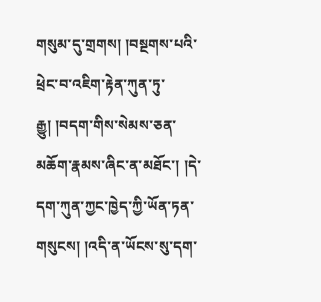གསུམ་དུ་གྲགས། །བསྔགས་པའི་ཕྲེང་བ་འཇིག་རྟེན་ཀུན་ཏུ་རྒྱུ། །བདག་གིས་སེམས་ཅན་མཆོག་རྣམས་ཞིང་ན་མཐོང་། །དེ་དག་ཀུན་ཀྱང་ཁྱེད་ཀྱི་ཡོན་ཏན་གསུངས། །འདི་ན་ཡོངས་སུ་དག་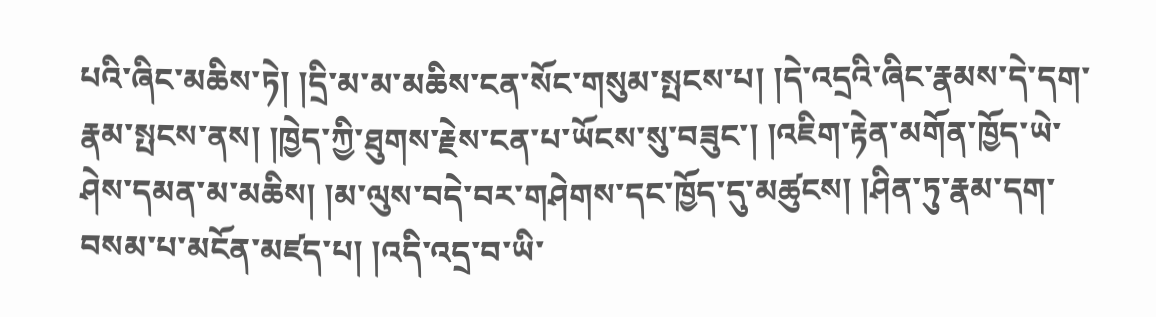པའི་ཞིང་མཆིས་ཏེ། །དྲི་མ་མ་མཆིས་ངན་སོང་གསུམ་སྤངས་པ། །དེ་འདྲའི་ཞིང་རྣམས་དེ་དག་རྣམ་སྤངས་ནས། །ཁྱེད་ཀྱི་ཐུགས་རྗེས་ངན་པ་ཡོངས་སུ་བཟུང་། །འཇིག་རྟེན་མགོན་ཁྱོད་ཡེ་ཤེས་དམན་མ་མཆིས། །མ་ལུས་བདེ་བར་གཤེགས་དང་ཁྱོད་དུ་མཚུངས། །ཤིན་ཏུ་རྣམ་དག་བསམ་པ་མངོན་མཛད་པ། །འདི་འདྲ་བ་ཡི་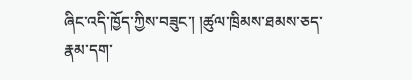ཞིང་འདི་ཁྱོད་ཀྱིས་བཟུང་། །ཚུལ་ཁྲིམས་ཐམས་ཅད་རྣམ་དག་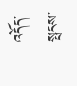འདོད་སྤངས་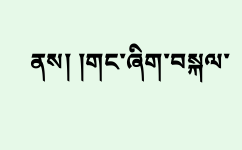ནས། །གང་ཞིག་བསྐལ་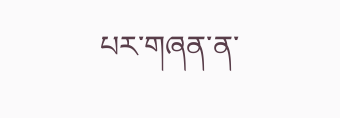པར་གཞན་ན་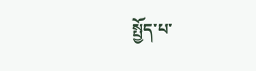སྤྱོད་པ་